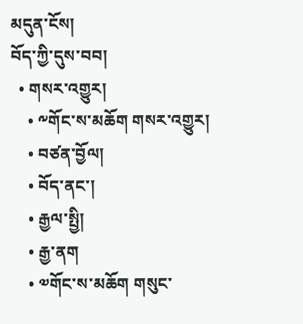མདུན་ངོས།
བོད་ཀྱི་དུས་བབ།
  • གསར་འགྱུར།
    • ༸གོང་ས་མཆོག གསར་འགྱུར།
    • བཙན་བྱོལ།
    • བོད་ནང་།
    • རྒྱལ་སྤྱི།
    • རྒྱ་ནག
    • ༧གོང་ས་མཆོག གསུང་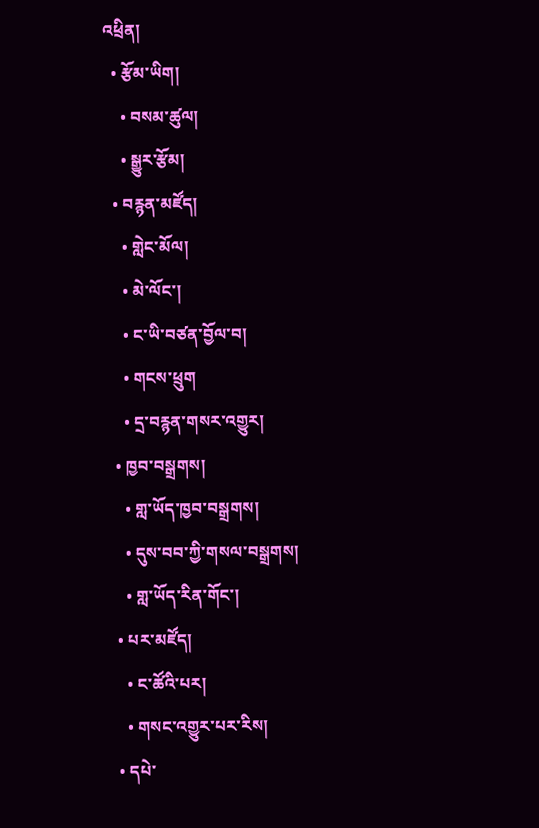འཕྲིན།
  • རྩོམ་ཡིག།
    • བསམ་ཚུལ།
    • སྒྱུར་རྩོམ།
  • བརྙན་མཛོད།
    • གླེང་མོལ།
    • མེ་ལོང་།
    • ང་ཡི་བཙན་བྱོལ་བ།
    • གངས་ཕྲུག
    • དྲ་བརྙན་གསར་འགྱུར།
  • ཁྱབ་བསྒྲགས།
    • གླ་ཡོད་ཁྱབ་བསྒྲགས།
    • དུས་བབ་ཀྱི་གསལ་བསྒྲགས།
    • གླ་ཡོད་རིན་གོང་།
  • པར་མཛོད།
    • ང་ཚོའི་པར།
    • གསང་འགྱུར་པར་རིས།
  • དཔེ་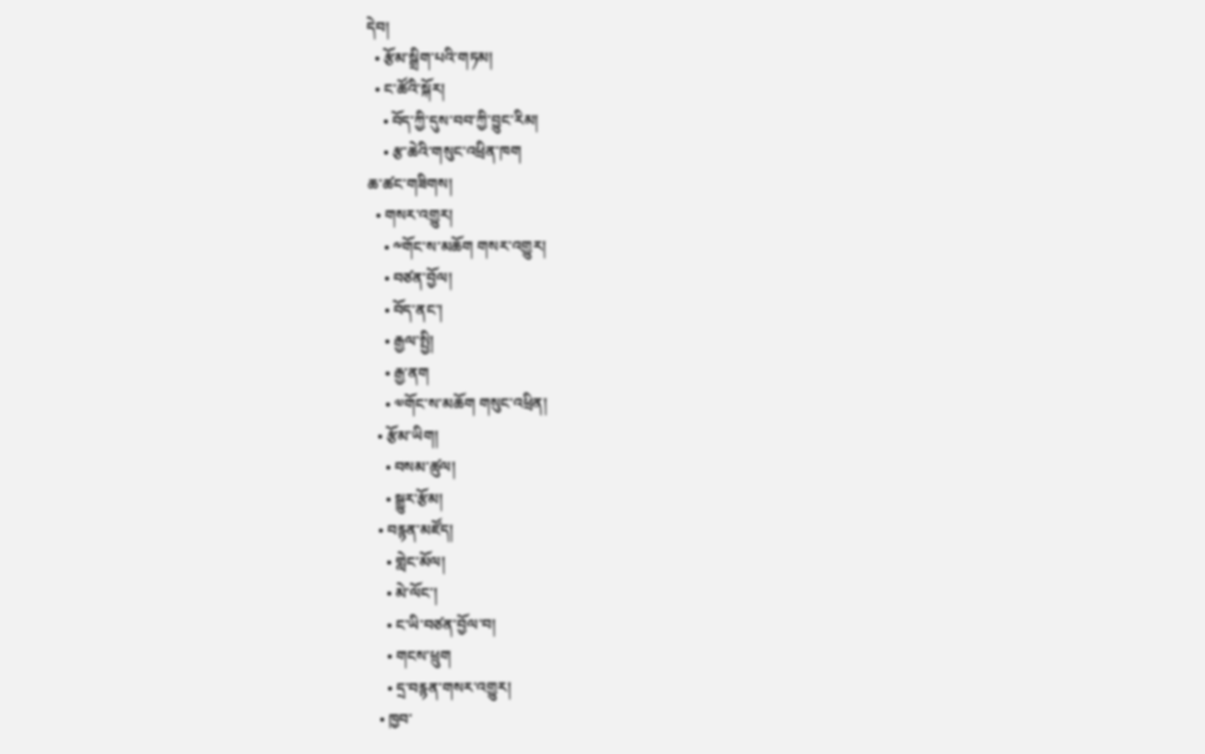དེབ།
  • རྩོམ་སྒྲིག་པའི་གཏམ།
  • ང་ཚོའི་སྐོར།
    • བོད་ཀྱི་དུས་བབ་ཀྱི་བྱུང་རིམ།
    • རྩ་ཆེའི་གསུང་འཕྲིན་ཁག
ཆ་ཚང་གཟིགས།
  • གསར་འགྱུར།
    • ༸གོང་ས་མཆོག གསར་འགྱུར།
    • བཙན་བྱོལ།
    • བོད་ནང་།
    • རྒྱལ་སྤྱི།
    • རྒྱ་ནག
    • ༧གོང་ས་མཆོག གསུང་འཕྲིན།
  • རྩོམ་ཡིག།
    • བསམ་ཚུལ།
    • སྒྱུར་རྩོམ།
  • བརྙན་མཛོད།
    • གླེང་མོལ།
    • མེ་ལོང་།
    • ང་ཡི་བཙན་བྱོལ་བ།
    • གངས་ཕྲུག
    • དྲ་བརྙན་གསར་འགྱུར།
  • ཁྱབ་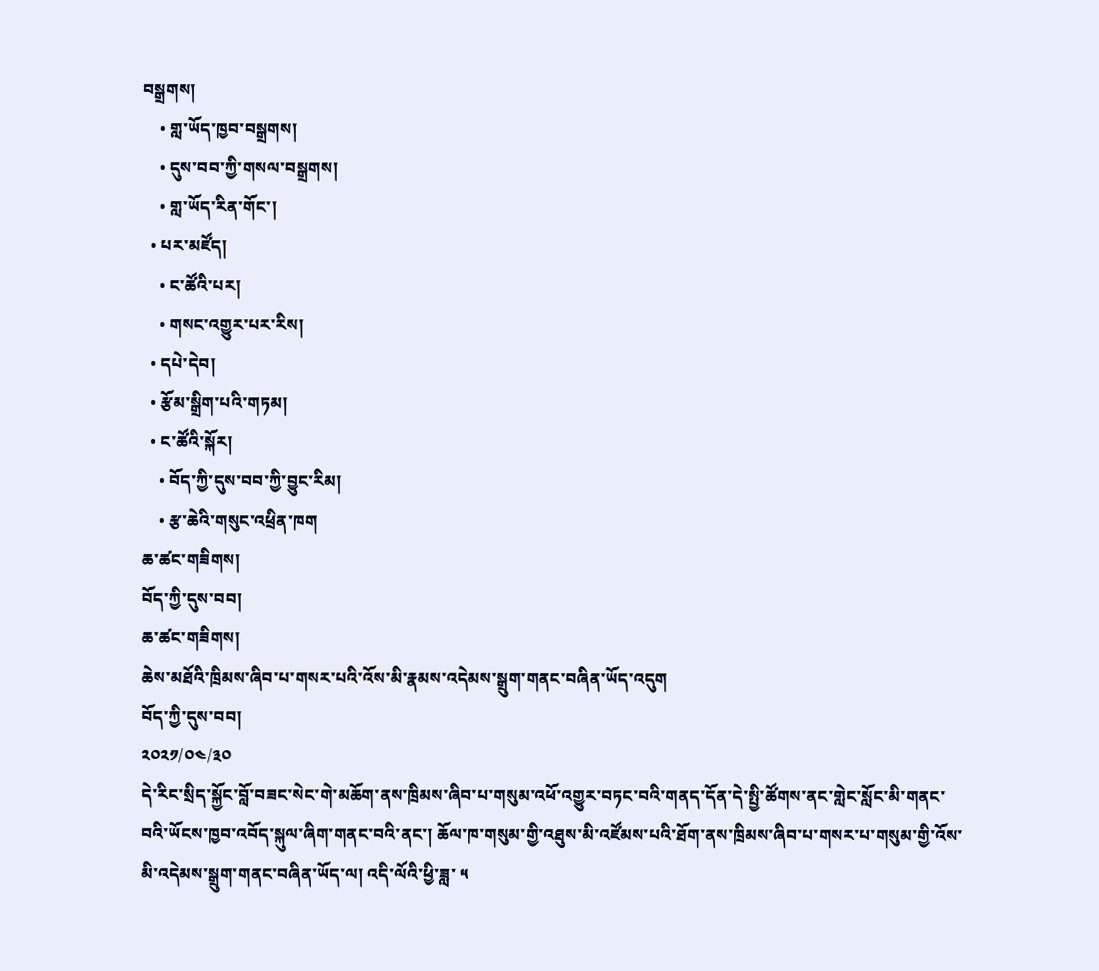བསྒྲགས།
    • གླ་ཡོད་ཁྱབ་བསྒྲགས།
    • དུས་བབ་ཀྱི་གསལ་བསྒྲགས།
    • གླ་ཡོད་རིན་གོང་།
  • པར་མཛོད།
    • ང་ཚོའི་པར།
    • གསང་འགྱུར་པར་རིས།
  • དཔེ་དེབ།
  • རྩོམ་སྒྲིག་པའི་གཏམ།
  • ང་ཚོའི་སྐོར།
    • བོད་ཀྱི་དུས་བབ་ཀྱི་བྱུང་རིམ།
    • རྩ་ཆེའི་གསུང་འཕྲིན་ཁག
ཆ་ཚང་གཟིགས།
བོད་ཀྱི་དུས་བབ།
ཆ་ཚང་གཟིགས།
ཆེས་མཐོའི་ཁྲིམས་ཞིབ་པ་གསར་པའི་འོས་མི་རྣམས་འདེམས་སྒྲུག་གནང་བཞིན་ཡོད་འདུག
བོད་ཀྱི་དུས་བབ།
༢༠༢༡/༠༤/༣༠
དེ་རིང་སྲིད་སྐྱོང་བློ་བཟང་སེང་གེ་མཆོག་ནས་ཁྲིམས་ཞིབ་པ་གསུམ་འཕོ་འགྱུར་བཏང་བའི་གནད་དོན་དེ་སྤྱི་ཚོགས་ནང་གླེང་སློང་མི་གནང་བའི་ཡོངས་ཁྱབ་འབོད་སྐུལ་ཞིག་གནང་བའི་ནང་། ཆོལ་ཁ་གསུམ་གྱི་འཐུས་མི་འཛོམས་པའི་ཐོག་ནས་ཁྲིམས་ཞིབ་པ་གསར་པ་གསུམ་གྱི་འོས་མི་འདེམས་སྒྲུག་གནང་བཞིན་ཡོད་ལ། འདི་ལོའི་ཕྱི་ཟླ་ ༥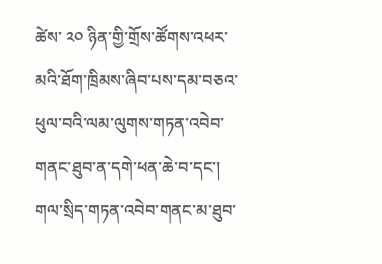ཚེས་ ༢༠ ཉིན་གྱི་གྲོས་ཚོགས་འཕར་མའི་ཐོག་ཁྲིམས་ཞིབ་པས་དམ་བཅའ་ཕུལ་བའི་ལམ་ལུགས་གཏན་འབེབ་གནང་ཐུབ་ན་དགེ་ཕན་ཆེ་བ་དང་། གལ་སྲིད་གཏན་འབེབ་གནང་མ་ཐུབ་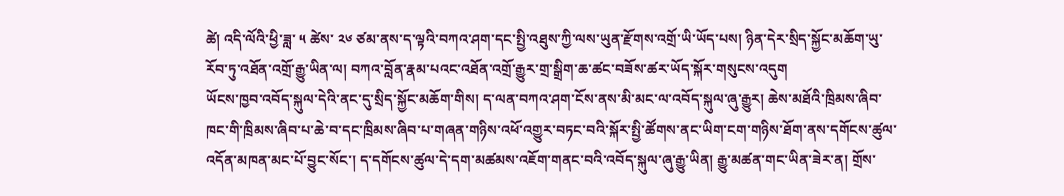ཚེ། འདི་ལོའི་ཕྱི་ཟླ་ ༥ ཚེས་ ༢༦ ཙམ་ནས་ད་ལྟའི་བཀའ་ཤག་དང་སྤྱི་འཐུས་ཀྱི་ལས་ཡུན་རྫོགས་འགྲོ་ཡི་ཡོད་པས། ཉིན་དེར་སྲིད་སྐྱོང་མཆོག་ཡུ་རོབ་ཏུ་འཐོན་འགྲོ་རྒྱུ་ཡིན་ལ། བཀའ་བློན་རྣམ་པའང་འཐོན་འགྲོ་རྒྱུར་གྲ་སྒྲིག་ཆ་ཚང་བཟོས་ཚར་ཡོད་སྐོར་གསུངས་འདུག
ཡོངས་ཁྱབ་འབོད་སྐུལ་དེའི་ནང་དུ་སྲིད་སྐྱོང་མཆོག་གིས། ད་ལན་བཀའ་ཤག་ངོས་ནས་མི་མང་ལ་འབོད་སྐུལ་ཞུ་རྒྱུར། ཆེས་མཐོའི་ཁྲིམས་ཞིབ་ཁང་གི་ཁྲིམས་ཞིབ་པ་ཆེ་བ་དང་ཁྲིམས་ཞིབ་པ་གཞན་གཉིས་འཕོ་འགྱུར་བཏང་བའི་སྐོར་སྤྱི་ཚོགས་ནང་ཡིག་ངག་གཉིས་ཐོག་ནས་དགོངས་ཚུལ་འདོན་མཁན་མང་པོ་བྱུང་སོང་། ད་དགོངས་ཚུལ་དེ་དག་མཚམས་འཇོག་གནང་བའི་འབོད་སྐུལ་ཞུ་རྒྱུ་ཡིན། རྒྱུ་མཚན་གང་ཡིན་ཟེར་ན། གྲོས་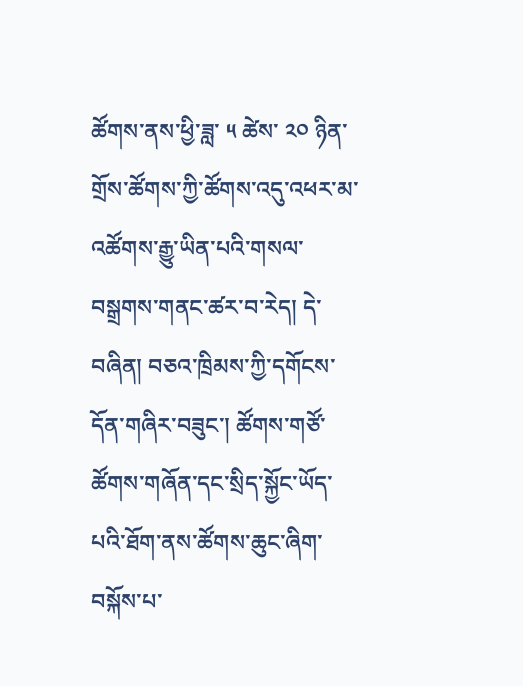ཚོགས་ནས་ཕྱི་ཟླ་ ༥ ཚེས་ ༢༠ ཉིན་གྲོས་ཚོགས་ཀྱི་ཚོགས་འདུ་འཕར་མ་འཚོགས་རྒྱུ་ཡིན་པའི་གསལ་བསྒྲགས་གནང་ཚར་བ་རེད། དེ་བཞིན། བཅའ་ཁྲིམས་ཀྱི་དགོངས་དོན་གཞིར་བཟུང་། ཚོགས་གཙོ་ཚོགས་གཞོན་དང་སྲིད་སྐྱོང་ཡོད་པའི་ཐོག་ནས་ཚོགས་ཆུང་ཞིག་བསྐོས་པ་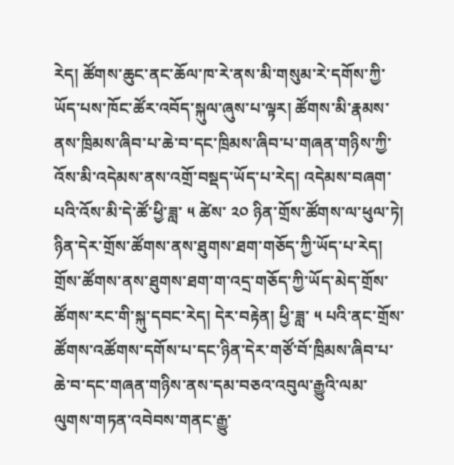རེད། ཚོགས་ཆུང་ནང་ཆོལ་ཁ་རེ་ནས་མི་གསུམ་རེ་དགོས་ཀྱི་ཡོད་པས་ཁོང་ཚོར་འབོད་སྐུལ་ཞུས་པ་ལྟར། ཚོགས་མི་རྣམས་ནས་ཁྲིམས་ཞིབ་པ་ཆེ་བ་དང་ཁྲིམས་ཞིབ་པ་གཞན་གཉིས་ཀྱི་འོས་མི་འདེམས་ནས་འགྲོ་བསྡད་ཡོད་པ་རེད། འདེམས་བཞག་པའི་འོས་མི་དེ་ཚོ་ཕྱི་ཟླ་ ༥ ཚེས་ ༢༠ ཉིན་གྲོས་ཚོགས་ལ་ཕུལ་ཏེ། ཉིན་དེར་གྲོས་ཚོགས་ནས་ཐུགས་ཐག་གཅོད་ཀྱི་ཡོད་པ་རེད། གྲོས་ཚོགས་ནས་ཐུགས་ཐག་ག་འདྲ་གཅོད་ཀྱི་ཡོད་མེད་གྲོས་ཚོགས་རང་གི་སྐུ་དབང་རེད། དེར་བརྟེན། ཕྱི་ཟླ་ ༥ པའི་ནང་གྲོས་ཚོགས་འཚོགས་དགོས་པ་དང་ཉིན་དེར་གཙོ་བོ་ཁྲིམས་ཞིབ་པ་ཆེ་བ་དང་གཞན་གཉིས་ནས་དམ་བཅའ་འབུལ་རྒྱུའི་ལམ་ལུགས་གཏན་འབེབས་གནང་རྒྱུ་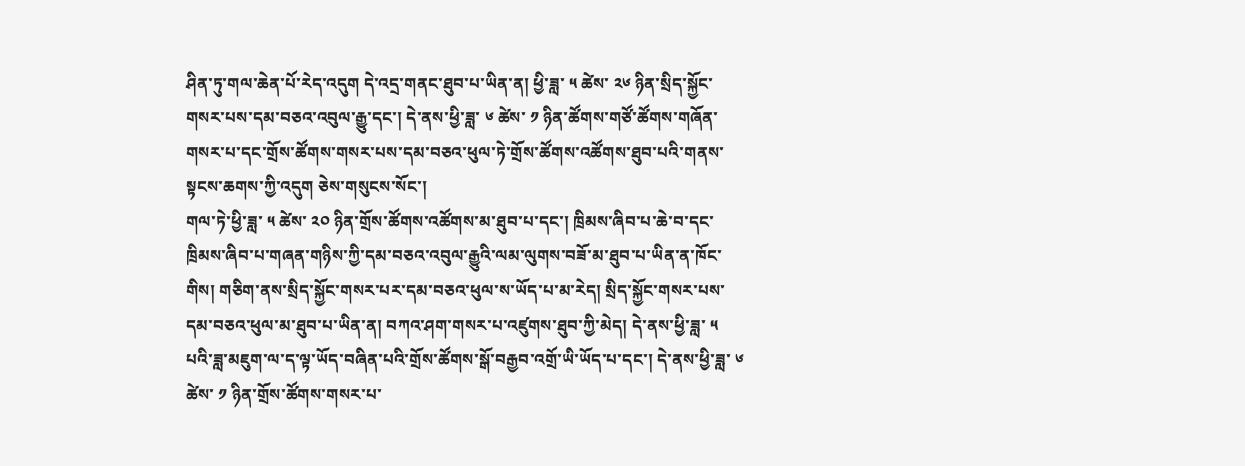ཤིན་ཏུ་གལ་ཆེན་པོ་རེད་འདུག དེ་འདྲ་གནང་ཐུབ་པ་ཡིན་ན། ཕྱི་ཟླ་ ༥ ཚེས་ ༢༦ ཉིན་སྲིད་སྐྱོང་གསར་པས་དམ་བཅའ་འབུལ་རྒྱུ་དང་། དེ་ནས་ཕྱི་ཟླ་ ༦ ཚེས་ ༡ ཉིན་ཚོགས་གཙོ་ཚོགས་གཞོན་གསར་པ་དང་གྲོས་ཚོགས་གསར་པས་དམ་བཅའ་ཕུལ་ཏེ་གྲོས་ཚོགས་འཚོགས་ཐུབ་པའི་གནས་སྟངས་ཆགས་ཀྱི་འདུག ཅེས་གསུངས་སོང་།
གལ་ཏེ་ཕྱི་ཟླ་ ༥ ཚེས་ ༢༠ ཉིན་གྲོས་ཚོགས་འཚོགས་མ་ཐུབ་པ་དང་། ཁྲིམས་ཞིབ་པ་ཆེ་བ་དང་ཁྲིམས་ཞིབ་པ་གཞན་གཉིས་ཀྱི་དམ་བཅའ་འབུལ་རྒྱུའི་ལམ་ལུགས་བཟོ་མ་ཐུབ་པ་ཡིན་ན་ཁོང་གིས། གཅིག་ནས་སྲིད་སྐྱོང་གསར་པར་དམ་བཅའ་ཕུལ་ས་ཡོད་པ་མ་རེད། སྲིད་སྐྱོང་གསར་པས་དམ་བཅའ་ཕུལ་མ་ཐུབ་པ་ཡིན་ན། བཀའ་ཤག་གསར་པ་འཛུགས་ཐུབ་ཀྱི་མེད། དེ་ནས་ཕྱི་ཟླ་ ༥ པའི་ཟླ་མཇུག་ལ་ད་ལྟ་ཡོད་བཞིན་པའི་གྲོས་ཚོགས་སྒོ་བརྒྱབ་འགྲོ་ཡི་ཡོད་པ་དང་། དེ་ནས་ཕྱི་ཟླ་ ༦ ཚེས་ ༡ ཉིན་གྲོས་ཚོགས་གསར་པ་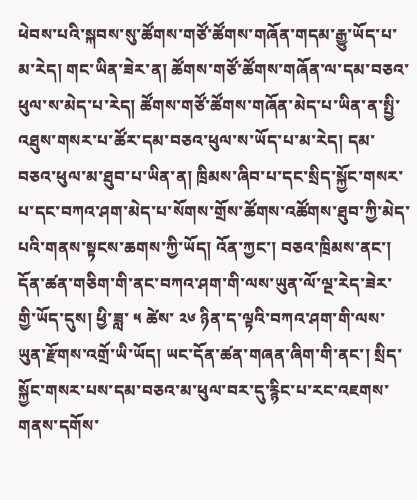ཕེབས་པའི་སྐབས་སུ་ཚོགས་གཙོ་ཚོགས་གཞོན་གདམ་རྒྱུ་ཡོད་པ་མ་རེད། གང་ཡིན་ཟེར་ན། ཚོགས་གཙོ་ཚོགས་གཞོན་ལ་དམ་བཅའ་ཕུལ་ས་མེད་པ་རེད། ཚོགས་གཙོ་ཚོགས་གཞོན་མེད་པ་ཡིན་ན་སྤྱི་འཐུས་གསར་པ་ཚོར་དམ་བཅའ་ཕུལ་ས་ཡོད་པ་མ་རེད། དམ་བཅའ་ཕུལ་མ་ཐུབ་པ་ཡིན་ན། ཁྲིམས་ཞིབ་པ་དང་སྲིད་སྐྱོང་གསར་པ་དང་བཀའ་ཤག་མེད་པ་སོགས་གྲོས་ཚོགས་འཚོགས་ཐུབ་ཀྱི་མེད་པའི་གནས་སྟངས་ཆགས་ཀྱི་ཡོད། འོན་ཀྱང་། བཅའ་ཁྲིམས་ནང་། དོན་ཚན་གཅིག་གི་ནང་བཀའ་ཤག་གི་ལས་ཡུན་ལོ་ལྔ་རེད་ཟེར་གྱི་ཡོད་དུས། ཕྱི་ཟླ་ ༥ ཚེས་ ༢༦ ཉིན་ད་ལྟའི་བཀའ་ཤག་གི་ལས་ཡུན་རྫོགས་འགྲོ་ཡི་ཡོད། ཡང་དོན་ཚན་གཞན་ཞིག་གི་ནང་། སྲིད་སྐྱོང་གསར་པས་དམ་བཅའ་མ་ཕུལ་བར་དུ་རྙིང་པ་རང་འཇགས་གནས་དགོས་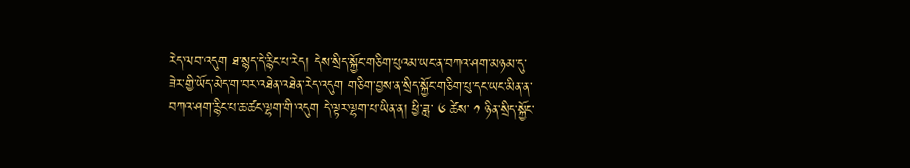རེད་ལབ་འདུག ཐ་སྙད་དེ་རྙིང་པ་རེད། དེས་སྲིད་སྐྱོང་གཅིག་པུའམ་ཡང་ན་བཀའ་ཤག་མཉམ་དུ་ཟེར་གྱི་ཡོད་མེད་ག་བར་འཐེན་འཐེན་རེད་འདུག གཅིག་བྱས་ན་སྲིད་སྐྱོང་གཅིག་པུ་དང་ཡང་མིན་ན་བཀའ་ཤག་རྙིང་པ་ཆ་ཚང་ལྷག་གི་འདུག དེ་ལྟར་ལྷག་པ་ཡིན་ན། ཕྱི་ཟླ་ ༦ ཚེས་ ༡ ཉིན་སྲིད་སྐྱོང་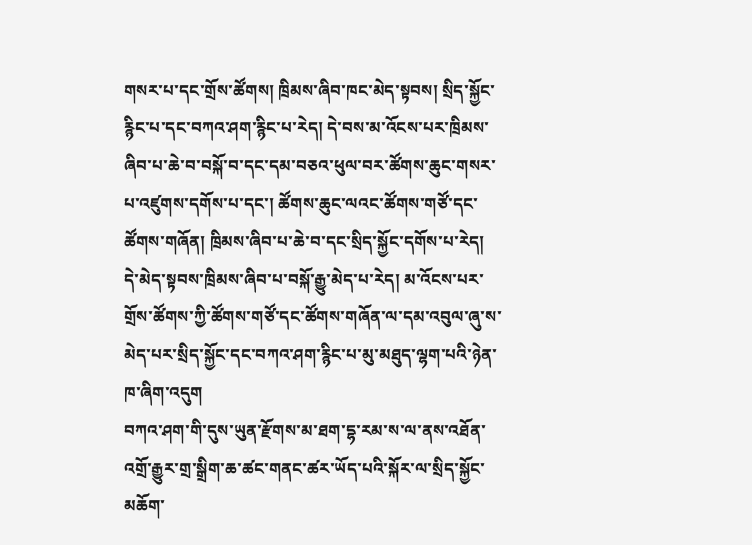གསར་པ་དང་གྲོས་ཚོགས། ཁྲིམས་ཞིབ་ཁང་མེད་སྟབས། སྲིད་སྐྱོང་རྙིང་པ་དང་བཀའ་ཤག་རྙིང་པ་རེད། དེ་བས་མ་འོངས་པར་ཁྲིམས་ཞིབ་པ་ཆེ་བ་བསྐོ་བ་དང་དམ་བཅའ་ཕུལ་བར་ཚོགས་ཆུང་གསར་པ་འཛུགས་དགོས་པ་དང་། ཚོགས་ཆུང་ལའང་ཚོགས་གཙོ་དང་ཚོགས་གཞོན། ཁྲིམས་ཞིབ་པ་ཆེ་བ་དང་སྲིད་སྐྱོང་དགོས་པ་རེད། དེ་མེད་སྟབས་ཁྲིམས་ཞིབ་པ་བསྐོ་རྒྱུ་མེད་པ་རེད། མ་འོངས་པར་གྲོས་ཚོགས་ཀྱི་ཚོགས་གཙོ་དང་ཚོགས་གཞོན་ལ་དམ་འབུལ་ཞུ་ས་མེད་པར་སྲིད་སྐྱོང་དང་བཀའ་ཤག་རྙིང་པ་མུ་མཐུད་ལྷག་པའི་ཉེན་ཁ་ཞིག་འདུག
བཀའ་ཤག་གི་དུས་ཡུན་རྫོགས་མ་ཐག་དྷ་རམ་ས་ལ་ནས་འཐོན་འགྲོ་རྒྱུར་གྲ་སྒྲིག་ཆ་ཚང་གནང་ཚར་ཡོད་པའི་སྐོར་ལ་སྲིད་སྐྱོང་མཆོག་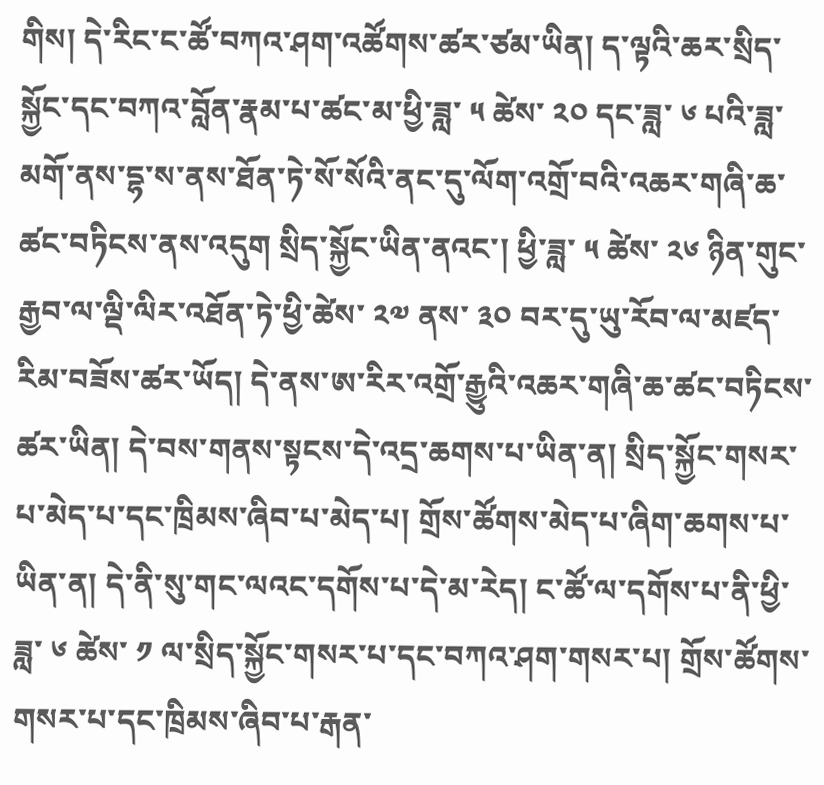གིས། དེ་རིང་ང་ཚོ་བཀའ་ཤག་འཚོགས་ཚར་ཙམ་ཡིན། ད་ལྟའི་ཆར་སྲིད་སྐྱོང་དང་བཀའ་བློན་རྣམ་པ་ཚང་མ་ཕྱི་ཟླ་ ༥ ཚེས་ ༢༠ དང་ཟླ་ ༦ པའི་ཟླ་མགོ་ནས་དྷ་ས་ནས་ཐོན་ཏེ་སོ་སོའི་ནང་དུ་ལོག་འགྲོ་བའི་འཆར་གཞི་ཆ་ཚང་བཏིངས་ནས་འདུག སྲིད་སྐྱོང་ཡིན་ནའང་། ཕྱི་ཟླ་ ༥ ཚེས་ ༢༦ ཉིན་གུང་རྒྱབ་ལ་ལྡི་ལིར་འཐོན་ཏེ་ཕྱི་ཚེས་ ༢༧ ནས་ ༣༠ བར་དུ་ཡུ་རོབ་ལ་མཛད་རིམ་བཟོས་ཚར་ཡོད། དེ་ནས་ཨ་རིར་འགྲོ་རྒྱུའི་འཆར་གཞི་ཆ་ཚང་བཏིངས་ཚར་ཡིན། དེ་བས་གནས་སྟངས་དེ་འདྲ་ཆགས་པ་ཡིན་ན། སྲིད་སྐྱོང་གསར་པ་མེད་པ་དང་ཁྲིམས་ཞིབ་པ་མེད་པ། གྲོས་ཚོགས་མེད་པ་ཞིག་ཆགས་པ་ཡིན་ན། དེ་ནི་སུ་གང་ལའང་དགོས་པ་དེ་མ་རེད། ང་ཚོ་ལ་དགོས་པ་ནི་ཕྱི་ཟླ་ ༦ ཚེས་ ༡ ལ་སྲིད་སྐྱོང་གསར་པ་དང་བཀའ་ཤག་གསར་པ། གྲོས་ཚོགས་གསར་པ་དང་ཁྲིམས་ཞིབ་པ་རྒན་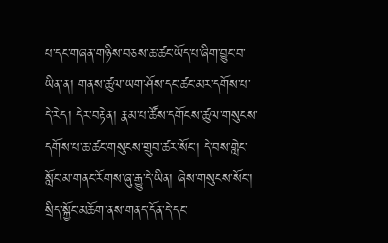པ་དང་གཞན་གཉིས་བཅས་ཆ་ཚང་ཡོད་པ་ཞིག་བྱུང་བ་ཡིན་ན། གནས་ཚུལ་ཡག་ཤོས་དང་ཚང་མར་དགོས་པ་དེ་རེད། དེར་བརྟེན། རྣམ་པ་ཚོས་དགོངས་ཚུལ་གསུངས་དགོས་པ་ཆ་ཚང་གསུངས་གྲུབ་ཚར་སོང་། དེ་བས་གླེང་སློང་མ་གནང་རོགས་ཞུ་རྒྱུ་དེ་ཡིན། ཞེས་གསུངས་སོང་།
སྲིད་སྐྱོང་མཆོག་ནས་གནད་དོན་དེ་དང་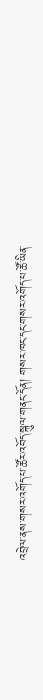འབྲེལ་ནས་གསར་འགོད་པ་ཚོར་འབོད་སྐུལ་གནང་དོན། གསར་ཁང་དང་གསར་འགོད་པ་ཚོ་ཡིན་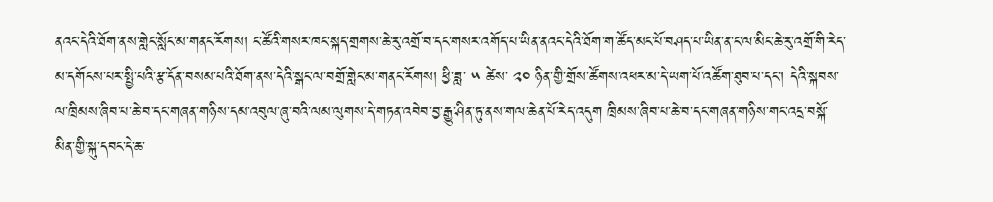ནའང་དེའི་ཐོག་ནས་གླེང་སློང་མ་གནང་རོགས། ང་ཚོའི་གསར་ཁང་སྐད་གྲགས་ཆེ་རུ་འགྲོ་བ་དང་གསར་འགོད་པ་ཡིན་ནའང་དེའི་ཐོག་ག་ཚོད་མང་པོ་བཤད་པ་ཡིན་ན་ང་ལ་མིང་ཆེ་རུ་འགྲོ་གི་རེད་མ་དགོངས་པར་སྤྱི་པའི་རྩ་དོན་བསམ་པའི་ཐོག་ནས་དེའི་སྒང་ལ་བགྲོ་གླེང་མ་གནང་རོགས། ཕྱི་ཟླ་ ༥ ཚེས་ ༢༠ ཉིན་གྱི་གྲོས་ཚོགས་འཕར་མ་དེ་ཡག་པོ་འཚོག་ཐུབ་པ་དང་། དེའི་སྐབས་ལ་ཁྲིམས་ཞིབ་པ་ཆེ་བ་དང་གཞན་གཉིས་དམ་འབུལ་ཞུ་བའི་ལམ་ལུགས་དེ་གཏན་འབེབ་བྱ་རྒྱུ་ཤིན་ཏུ་ནས་གལ་ཆེན་པོ་རེད་འདུག ཁྲིམས་ཞིབ་པ་ཆེ་བ་དང་གཞན་གཉིས་གང་འདྲ་བསྐོ་མིན་གྱི་སྐུ་དབང་དེ་ཆ་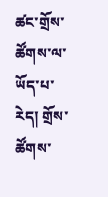ཚང་གྲོས་ཚོགས་ལ་ཡོད་པ་རེད། གྲོས་ཚོགས་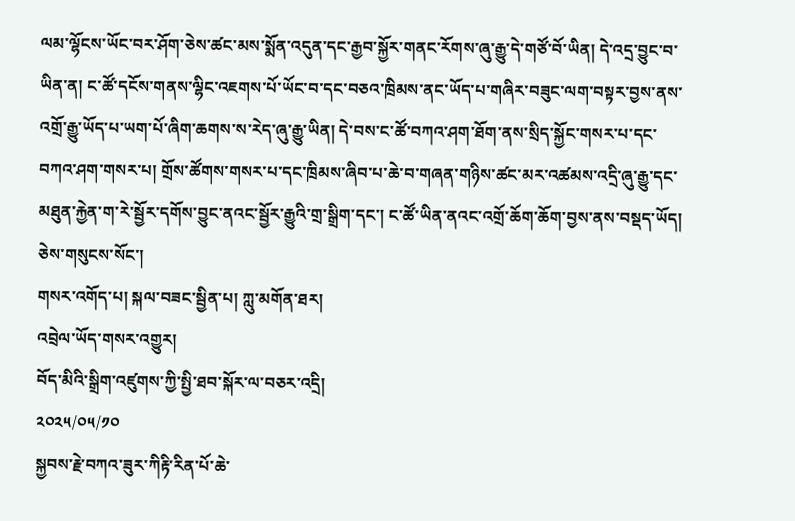ལམ་ལྷོངས་ཡོང་བར་ཤོག་ཅེས་ཚང་མས་སྨོན་འདུན་དང་རྒྱབ་སྐྱོར་གནང་རོགས་ཞུ་རྒྱུ་དེ་གཙོ་བོ་ཡིན། དེ་འདྲ་བྱུང་བ་ཡིན་ན། ང་ཚོ་དངོས་གནས་ལྷིང་འཇགས་པོ་ཡོང་བ་དང་བཅའ་ཁྲིམས་ནང་ཡོད་པ་གཞིར་བཟུང་ལག་བསྟར་བྱས་ནས་འགྲོ་རྒྱུ་ཡོད་པ་ཡག་པོ་ཞིག་ཆགས་ས་རེད་ཞུ་རྒྱུ་ཡིན། དེ་བས་ང་ཚོ་བཀའ་ཤག་ཐོག་ནས་སྲིད་སྐྱོང་གསར་པ་དང་བཀའ་ཤག་གསར་པ། གྲོས་ཚོགས་གསར་པ་དང་ཁྲིམས་ཞིབ་པ་ཆེ་བ་གཞན་གཉིས་ཚང་མར་འཚམས་འདྲི་ཞུ་རྒྱུ་དང་མཐུན་རྐྱེན་ག་རེ་སྦྱོར་དགོས་བྱུང་ནའང་སྦྱོར་རྒྱུའི་གྲ་སྒྲིག་དང་། ང་ཚོ་ཡིན་ནའང་འགྲོ་ཆོག་ཆོག་བྱས་ནས་བསྡད་ཡོད། ཅེས་གསུངས་སོང་།
གསར་འགོད་པ། སྐལ་བཟང་སྦྱིན་པ། ཀླུ་མགོན་ཐར།
འབྲེལ་ཡོད་གསར་འགྱུར།
བོད་མིའི་སྒྲིག་འཛུགས་ཀྱི་སྤྱི་ཐབ་སྐོར་ལ་བཅར་འདྲི།
༢༠༢༥/༠༥/༡༠
སྐྱབས་རྗེ་བཀའ་ཟུར་ཀིརྟི་རིན་པོ་ཆེ་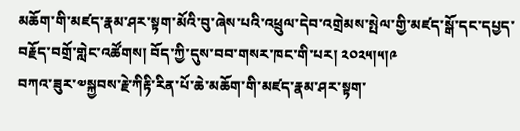མཆོག་གི་མཛད་རྣམ་ཤར་སྟག་མོའི་བུ་ཞེས་པའི་འཕྲུལ་དེབ་འགྲེམས་སྤེལ་གྱི་མཛད་སྒོ་དང་དཔྱད་བརྗོད་བགྲོ་གླེང་འཚོགས། བོད་ཀྱི་དུས་བབ་གསར་ཁང་གི་པར། ༢༠༢༥།༥།༩
བཀའ་ཟུར་༧སྐྱབས་རྗེ་ཀིརྟི་རིན་པོ་ཆེ་མཆོག་གི་མཛད་རྣམ་ཤར་སྟག་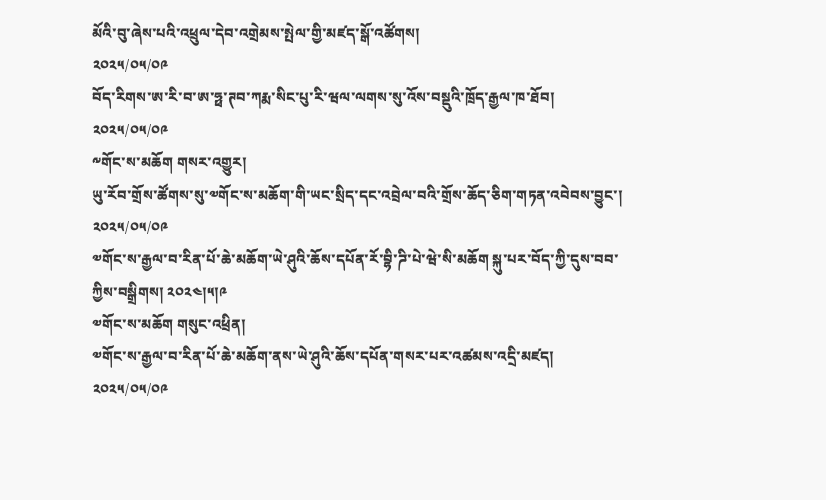མོའི་བུ་ཞེས་པའི་འཕྲུལ་དེབ་འགྲེམས་སྤེལ་གྱི་མཛད་སྒོ་འཚོགས།
༢༠༢༥/༠༥/༠༩
བོད་རིགས་ཨ་རི་བ་ཨ་ཧྥ་ཊབ་ཀརྨ་སིང་པུ་རི་ཝལ་ལགས་སུ་འོས་བསྡུའི་ཁྲོད་རྒྱལ་ཁ་ཐོབ།
༢༠༢༥/༠༥/༠༩
༸གོང་ས་མཆོག གསར་འགྱུར།
ཡུ་རོབ་གྲོས་ཚོགས་སུ་༧གོང་ས་མཆོག་གི་ཡང་སྲིད་དང་འབྲེལ་བའི་གྲོས་ཆོད་ཅིག་གཏན་འབེབས་བྱུང་།
༢༠༢༥/༠༥/༠༩
༧གོང་ས་རྒྱལ་བ་རིན་པོ་ཆེ་མཆོག་ཡེ་ཤུའི་ཆོས་དཔོན་རོ་བྷི་ཌི་པེ་ཝེ་སི་མཆོག སྐུ་པར་བོད་ཀྱི་དུས་བབ་ཀྱིས་བསྒྲིགས། ༢༠༢༤།༥།༩
༧གོང་ས་མཆོག གསུང་འཕྲིན།
༧གོང་ས་རྒྱལ་བ་རིན་པོ་ཆེ་མཆོག་ནས་ཡེ་ཤུའི་ཆོས་དཔོན་གསར་པར་འཚམས་འདྲི་མཛད།
༢༠༢༥/༠༥/༠༩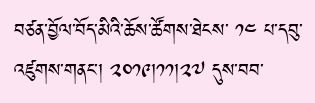བཙན་བྱོལ་བོད་མིའི་ཆོས་ཚོགས་ཐེངས་ ༡༤ པ་དབུ་འཛུགས་གནང་། ༢༠༡༩།༡༡།༢༧ དུས་བབ་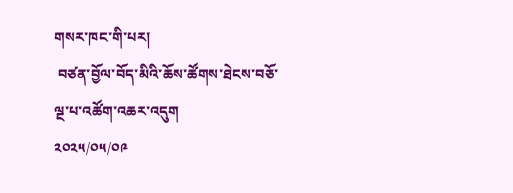གསར་ཁང་གི་པར།
 བཙན་བྱོལ་བོད་མིའི་ཆོས་ཚོགས་ཐེངས་བཅོ་ལྔ་པ་འཚོག་འཆར་འདུག
༢༠༢༥/༠༥/༠༩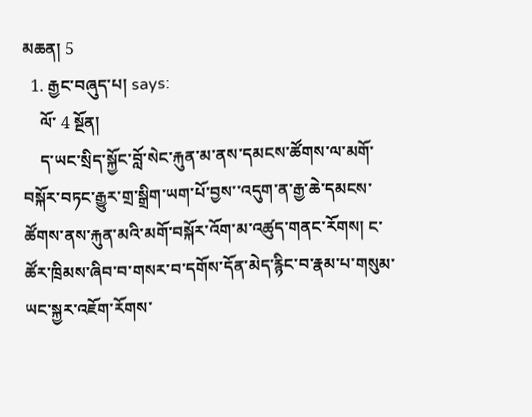མཆན། 5
  1. རྒྱང་བཞུད་པ། says:
    ལོ་ 4 སྔོན།
    ད་ཡང་སྲིད་སྐྱོང་བློ་སེང་རྐུན་མ་ནས་དམངས་ཚོགས་ལ་མགོ་བསྐོར་བཏང་རྒྱུར་གྲ་སྒྲིག་ཡག་པོ་བྱས་་འདུག་ན་རྒྱ་ཆེ་དམངས་ཚོགས་ནས་རྐུན་མའི་མགོ་བསྐོར་འོག་མ་འཚུད་གནང་རོགས། ང་ཚོར་ཁྲིམས་ཞིབ་བ་གསར་བ་དགོས་དོན་མེད་རྙིང་བ་རྣམ་པ་གསུམ་ཡང་སྐྱར་འཇོག་རོགས་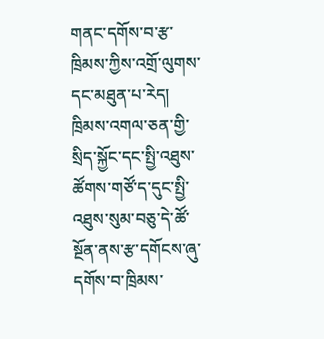གནང་དགོས་བ་རྩ་ཁྲིམས་ཀྱིས་འགྲོ་ལུགས་དང་མཐུན་པ་རེད། ཁྲིམས་འགལ་ཅན་གྱི་སྲིད་སྐྱོང་དང་སྤྱི་འཐུས་ཚོགས་གཙོ་ད་དུང་སྤྱི་འཐུས་སུམ་བཅུ་དེ་ཚོ་སྔོན་ནས་རྩ་དགོངས་ཞུ་དགོས་བ་ཁྲིམས་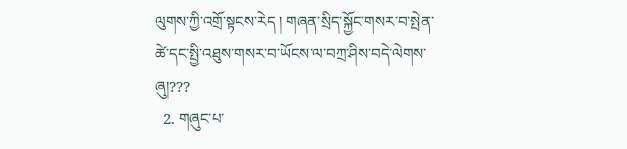ལུགས་ཀྱི་འགྲོ་སྟངས་རེད ། གཞན་སྲིད་སྐྱོང་གསར་བ་སྤེན་ཚེ་དང་སྤྱི་འཐུས་གསར་བ་ཡོངས་ལ་བཀྲ་ཤིས་བདེ་ལེགས་ཞུ།???
  2. གཞུང་པ་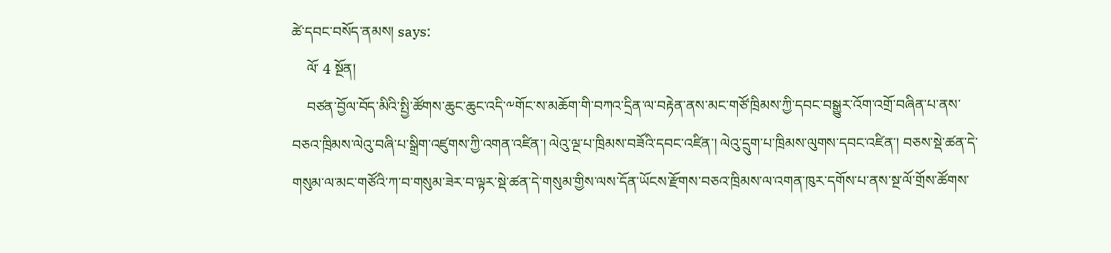ཚེ་དབང་བསོད་ནམས། says:
    ལོ་ 4 སྔོན།
    བཙན་བྱོལ་བོད་མིའི་སྤྱི་ཚོགས་ཆུང་ཆུང་འདི་༸གོང་ས་མཆོག་གི་བཀའ་དྲིན་ལ་བརྟེན་ནས་མང་གཙོ་ཁྲིམས་ཀྱི་དབང་བསྒྱུར་འོག་འགྲོ་བཞིན་པ་ནས་བཅའ་ཁྲིམས་ལེའུ་བཞི་པ་སྒྲིག་འཛུགས་ཀྱི་འགན་འཛིན་། ལེའུ་ལྔ་པ་ཁྲིམས་བཟོའི་དབང་འཛིན་། ལེའུ་དྲུག་པ་ཁྲིམས་ལུགས་དབང་འཛིན་། བཅས་སྡེ་ཚན་དེ་གསུམ་ལ་མང་གཙོའི་ཀ་བ་གསུམ་ཟེར་བ་ལྟར་སྡེ་ཚན་དེ་གསུམ་གྱིས་ལས་དོན་ཡོངས་རྫོགས་བཅའ་ཁྲིམས་ལ་འགན་ཁུར་དགོས་པ་ནས་སྔ་ལོ་གྲོས་ཚོགས་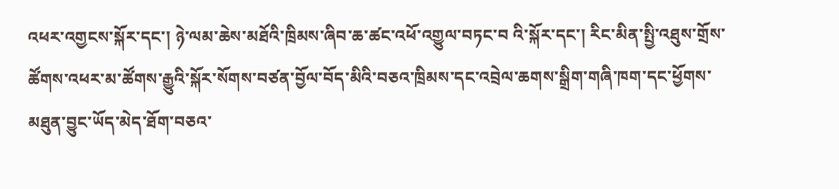འཕར་འགྱངས་སྐོར་དང་། ཉེ་ལམ་ཆེས་མཐོའི་ཁྲིམས་ཞིབ་ཆ་ཚང་འཕོ་འགྱུལ་བཏང་བ འི་སྐོར་དང་། རིང་མིན་སྤྱི་འཐུས་གྲོས་ཚོགས་འཕར་མ་ཚོགས་རྒྱུའི་སྐོར་སོགས་བཙན་བྱོལ་བོད་མིའི་བཅའ་ཁྲིམས་དང་འབྲེལ་ཆགས་སྒྲིག་གཞི་ཁག་དང་ཕྱོགས་མཐུན་བྱུང་ཡོད་མེད་ཐོག་བཅའ་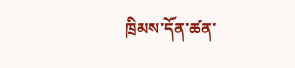ཁྲིམས་དོན་ཚན་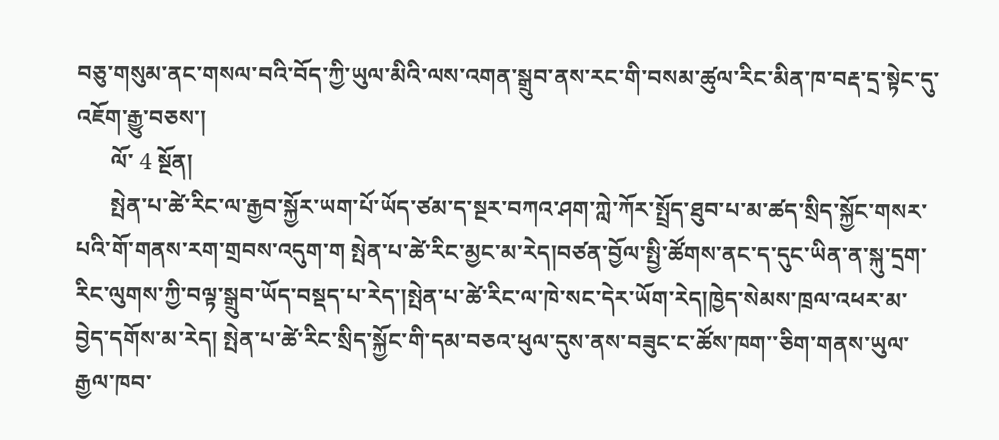བཅུ་གསུམ་ནང་གསལ་བའི་བོད་ཀྱི་ཡུལ་མིའི་ལས་འགན་སྒྲུབ་ནས་རང་གི་བསམ་ཚུལ་རིང་མིན་ཁ་བརྡ་དྲ་སྟེང་དུ་འཇོག་རྒྱུ་བཅས་།
      ལོ་ 4 སྔོན།
      སྤེན་པ་ཚེ་རིང་ལ་རྒྱབ་སྐྱོར་ཡག་པོ་ཡོད་ཙམ་ད་སྔར་བཀའ་ཤག་ཀླེ་ཀོར་སྤྲོད་ཐུབ་པ་མ་ཚད་སྲིད་སྐྱོང་གསར་པའི་གོ་གནས་རག་གྲབས་འདུག་ག སྤེན་པ་ཚེ་རིང་མྱང་མ་རེད།བཙན་བྱོལ་སྤྱི་ཚོགས་ནང་ད་དུང་ཡིན་ན་སྐུ་དྲག་རིང་ལུགས་ཀྱི་བལྟ་སྒྲུབ་ཡོད་བསྡད་པ་རེད་།སྤེན་པ་ཚེ་རིང་ལ་ཁེ་སང་དེར་ཡོག་རེད།ཁྱེད་སེམས་ཁྲལ་འཕར་མ་བྱེད་དགོས་མ་རེད། སྤེན་པ་ཚེ་རིང་སྲིད་སྐྱོང་གི་དམ་བཅའ་ཕུལ་དུས་ནས་བཟུང་ང་ཚོས་ཁག་་ཅིག་གནས་ཡུལ་རྒྱལ་ཁབ་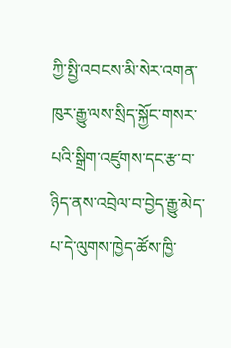ཀྱི་སྤྱི་འབངས་མི་སེར་འགན་ཁུར་རྒྱུ་ལས་སྲིད་སྐྱོང་གསར་པའི་སྒྲིག་འཛུགས་དང་རྩ་བ་ཉིད་ནས་འབྲེལ་བ་བྱེད་རྒྱུ་མེད་པ་དེ་ལུགས་ཁྱེད་ཚོས་ཁྱི་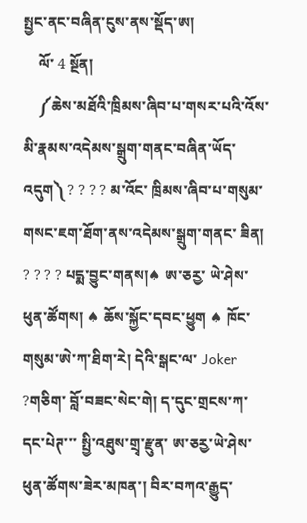སྤྱང་ནང་བཞིན་ངུས་ནས་སྡོད་ཨ།
    ལོ་ 4 སྔོན།
    ༼ཆེས་མཐོའི་ཁྲིམས་ཞིབ་པ་གསར་པའི་འོས་མི་རྣམས་འདེམས་སྒྲུག་གནང་བཞིན་ཡོད་འདུག༽ ? ? ? ? མ་འོང་ ཁྲིམས་ཞིབ་པ་གསུམ་ གསང་ཇག་ཐོག་ནས་འདེམས་སྒྲུག་གནང་ ཟིན། ? ? ? ? པདྨ་བྱུང་གནས།♠ ཨ་ཅརྱ་ ཡེ་ཤེས་ཕུན་ཚོགས། ♠ ཆོས་སྐྱོང་དབང་ཕྱུག ♠ ཁོང་གསུམ་ཨེ་ཀ་ཐིག་རེ། དེའི་སྒང་ལ་ Joker ?གཅིག་ བློ་བཟང་སེང་གེ། ད་དུང་གྲངས་ཀ་དང་པེཊ་་་ སྤྱི་འཐུས་གྲྭ་རྫུན་ ཨ་ཅརྱ་ཡེ་ཤེས་ཕུན་ཚོགས་ཟེར་མཁན་། བིར་བཀའ་རྒྱུད་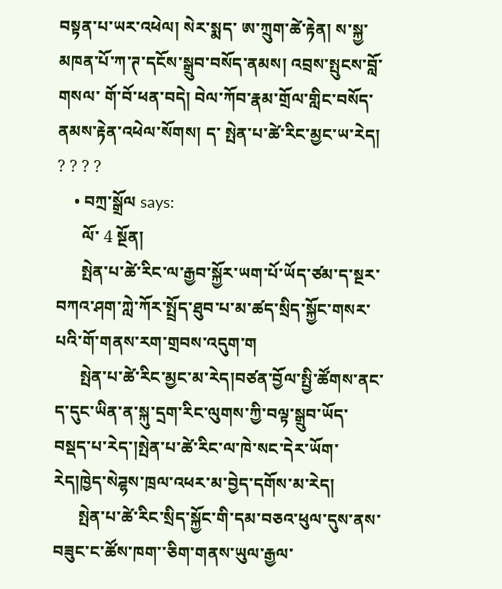བསྟན་པ་ཡར་འཕེལ། སེར་སྨད་ ཨ་ཀྲུག་ཚེ་རྟེན། ས་སྐྱ་མཁན་པོ་ཀ་ཊ་དངོས་སྒྲུབ་བསོད་ནམས། འབྲས་སྤུངས་བློ་གསལ་ གོ་བོ་ཕན་བདེ། བེལ་ཀོབ་རྣམ་གྲོལ་གླིང་བསོད་ནམས་རྟེན་འཕེལ་སོགས། ད་ སྤེན་པ་ཚེ་རིང་མྱང་ཡ་རེད། ? ? ? ?
    • བཀྲ་སྒྲོལ says:
      ལོ་ 4 སྔོན།
      སྤེན་པ་ཚེ་རིང་ལ་རྒྱབ་སྐྱོར་ཡག་པོ་ཡོད་ཙམ་ད་སྔར་བཀའ་ཤག་ཀླེ་ཀོར་སྤྲོད་ཐུབ་པ་མ་ཚད་སྲིད་སྐྱོང་གསར་པའི་གོ་གནས་རག་གྲབས་འདུག་ག
      སྤེན་པ་ཚེ་རིང་མྱང་མ་རེད།བཙན་བྱོལ་སྤྱི་ཚོགས་ནང་ད་དུང་ཡིན་ན་སྐུ་དྲག་རིང་ལུགས་ཀྱི་བལྟ་སྒྲུབ་ཡོད་བསྡད་པ་རེད་།སྤེན་པ་ཚེ་རིང་ལ་ཁེ་སང་དེར་ཡོག་རེད།ཁྱེད་སེཌྷས་ཁྲལ་འཕར་མ་བྱེད་དགོས་མ་རེད།
      སྤེན་པ་ཚེ་རིང་སྲིད་སྐྱོང་གི་དམ་བཅའ་ཕུལ་དུས་ནས་བཟུང་ང་ཚོས་ཁག་་ཅིག་གནས་ཡུལ་རྒྱལ་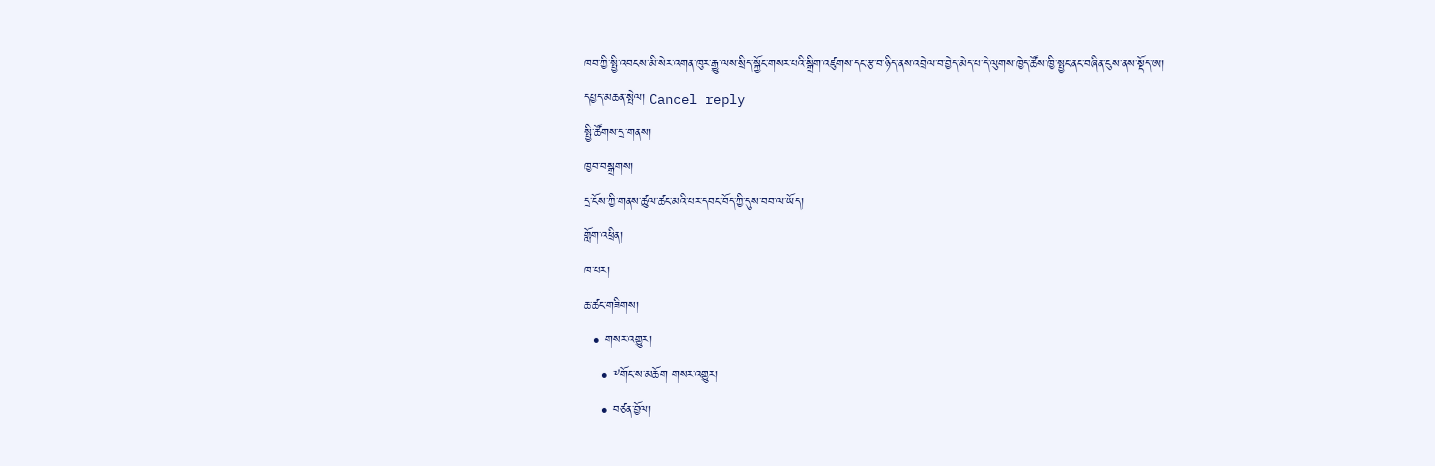ཁབ་ཀྱི་སྤྱི་འབངས་མི་སེར་འགན་ཁུར་རྒྱུ་ལས་སྲིད་སྐྱོང་གསར་པའི་སྒྲིག་འཛུགས་དང་རྩ་བ་ཉིད་ནས་འབྲེལ་བ་བྱེད་མེད་པ་དེ་ལུགས་ཁྱེད་ཚོས་ཁྱི་སྤྱང་ནང་བཞིན་ངུས་ནས་སྡོད་ཨ།
དཔྱད་མཆན་སྤེལ། Cancel reply
སྤྱི་ཚོགས་དྲ་གནས།
ཁྱབ་བསྒྲགས།
དྲ་ངོས་ཀྱི་གནས་ཚུལ་ཚང་མའི་པར་དབང་བོད་ཀྱི་དུས་བབ་ལ་ཡོད།
གློག་འཕྲིན།
ཁ་པར།
ཆ་ཚང་གཟིགས།
  • གསར་འགྱུར།
    • ༸གོང་ས་མཆོག གསར་འགྱུར།
    • བཙན་བྱོལ།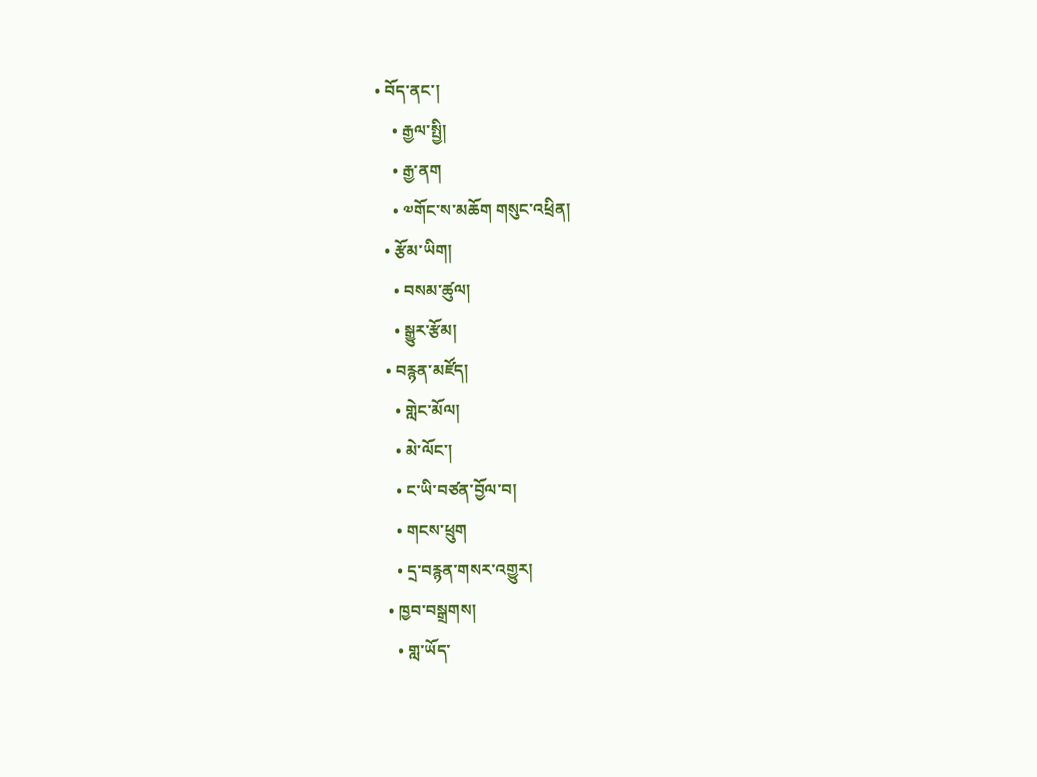• བོད་ནང་།
    • རྒྱལ་སྤྱི།
    • རྒྱ་ནག
    • ༧གོང་ས་མཆོག གསུང་འཕྲིན།
  • རྩོམ་ཡིག།
    • བསམ་ཚུལ།
    • སྒྱུར་རྩོམ།
  • བརྙན་མཛོད།
    • གླེང་མོལ།
    • མེ་ལོང་།
    • ང་ཡི་བཙན་བྱོལ་བ།
    • གངས་ཕྲུག
    • དྲ་བརྙན་གསར་འགྱུར།
  • ཁྱབ་བསྒྲགས།
    • གླ་ཡོད་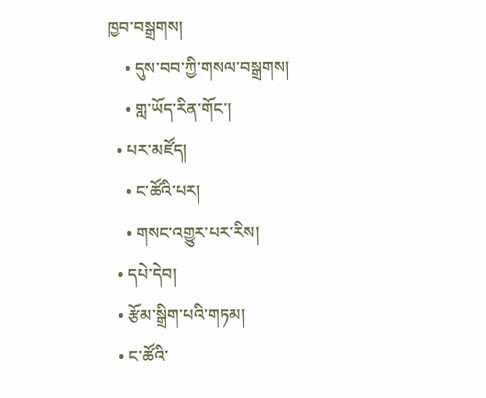ཁྱབ་བསྒྲགས།
    • དུས་བབ་ཀྱི་གསལ་བསྒྲགས།
    • གླ་ཡོད་རིན་གོང་།
  • པར་མཛོད།
    • ང་ཚོའི་པར།
    • གསང་འགྱུར་པར་རིས།
  • དཔེ་དེབ།
  • རྩོམ་སྒྲིག་པའི་གཏམ།
  • ང་ཚོའི་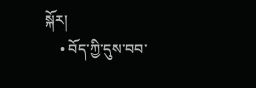སྐོར།
    • བོད་ཀྱི་དུས་བབ་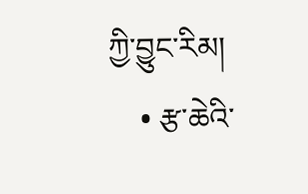ཀྱི་བྱུང་རིམ།
    • རྩ་ཆེའི་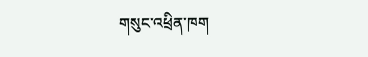གསུང་འཕྲིན་ཁག